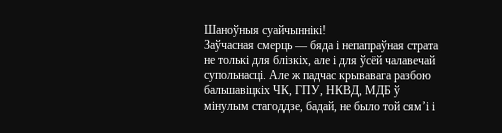Шаноўныя суайчыннікі!
Заўчасная смерць — бяда і непапраўная страта не толькі для блізкіх, але і для ўсёй чалавечай супольнасці. Але ж падчас крывавага разбою бальшавіцкіх ЧК, ГПУ, НКВД, МДБ ў мiнулым стагоддзе, бадай, не было той сям’і і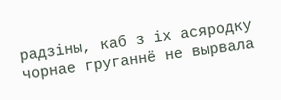радзіны, каб з іх асяродку чорнае груганнё не вырвала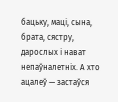бацьку, маці, сына, брата, сястру, дарослых і нават непаўналетніх. А хто ацалеў — застаўся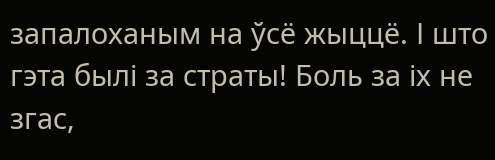запалоханым на ўсё жыццё. І што гэта былі за страты! Боль за іх не згас,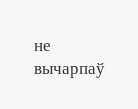не вычарпаў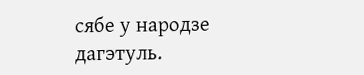сябе у народзе дагэтуль.